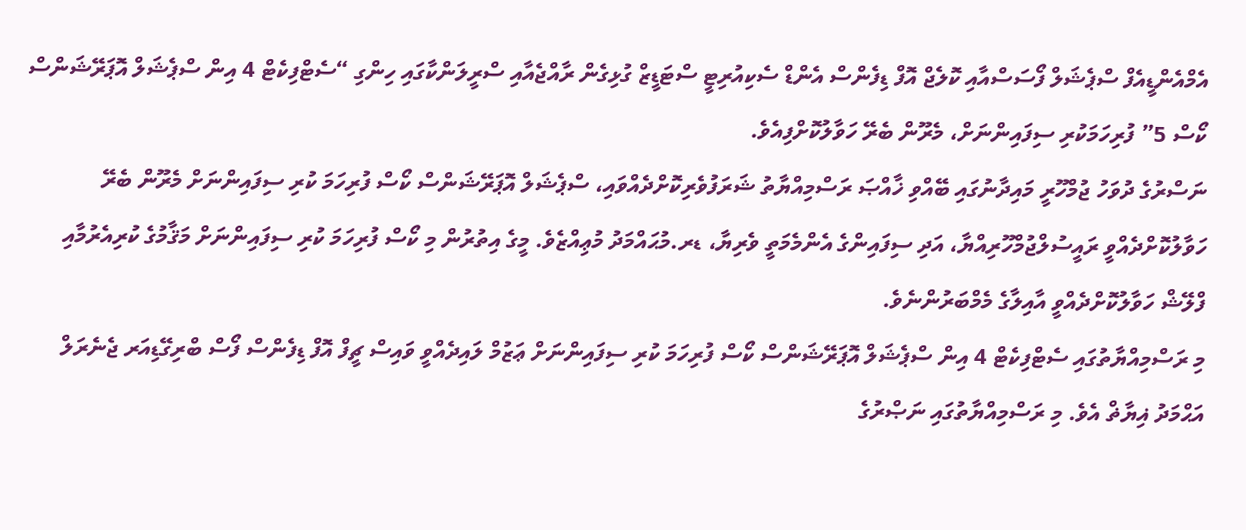އެމްއެންޑީއެފް ސްޕެޝަލް ފޯސަސްއާއި ކޮލެޖް އޮފް ޑިފެންސް އެންޑް ސެކިއުރިޓީ ސްޓަޑީޒް ގުޅިގެން ރާއްޖެއާއި ސްރީލަންކާގައި ހިންގި “ސެޓްފިކެޓް 4 އިން ސްޕެޝަލް އޮޕަރޭޝަންސް ކޯސް 5” ފުރިހަމަކުރި ސިފައިންނަށް، މެރޫން ބެރޭ ހަވާލުކޮށްފިއެވެ.
ނަސްރުގެ ދުވަހު ޖުމްހޫރީ މައިދާނުގައި ބޭއްވި ޚާއްޞަ ރަސްމިއްޔާތު ޝަރަފުވެރިކޮށްދެއްވައި، ސްޕެޝަލް އޮޕަރޭޝަންސް ކޯސް ފުރިހަމަ ކުރި ސިފައިންނަށް މެރޫން ބެރޭ ހަވާލުކޮށްދެއްވީ ރައީސުލްޖުމްހޫރިއްޔާ، އަދި ސިފައިންގެ އެންމެމަތީ ވެރިޔާ، ޑރ.މުޙައްމަދު މުޢިއްޒެވެ. މީގެ އިތުރުން މި ކޯސް ފުރިހަމަ ކުރި ސިފައިންނަށް މަޤާމުގެ ކުރިއެރުމާއި ފްލޭޝް ހަވާލުކޮށްދެއްވީ އާއިލާގެ މެމްބަރުންނެވެ.
މި ރަސްމިއްޔާތުގައި ސެޓްފިކެޓް 4 އިން ސްޕެޝަލް އޮޕަރޭޝަންސް ކޯސް ފުރިހަމަ ކުރި ސިފައިންނަށް ޢަޒުމް ލައިދެއްވީ ވައިސް ޗީފް އޮފް ޑިފެންސް ފޯސް ބްރިގޭޑިއަރ ޖެނެރަލް އަޙްމަދު ޣިޔާޡް އެވެ. މި ރަސްމިއްޔާތުގައި ނަޞްރުގެ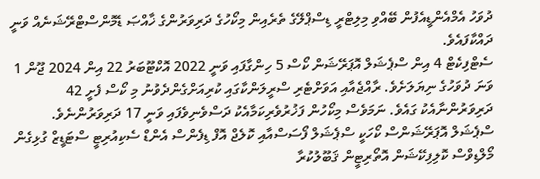ދުވަހު އެމްއެންޑީއެފުން ބޭއްވި މިލިޓްރީ ޑިސްޕްލޭގެ ތެރެއިން މިކޯހުގެ ދަރިވަރުންގެ ޚާއްޞަ ޑެމޮންސްޓްރޭޝަނެއް ވަނީ ދައްކާފައެވެ.
ސެޓްފިކެޓް 4 އިން ސްޕެޝަލް އޮޕަރޭޝަން ކޯސް 5 ހިންގާފައި ވަނީ 2022 އޮކްޓޫބަރު 22 އިން 2024 ޖޫން 1 ވަނަ ދުވަހުގެ ނިޔަލަށެވެ. ރާއްޖެއާއި އަވަށްޓެރި ސްރީލަންކާގައި ކުރިއަށްގެންދެވުނު މި ކޯސް ފެށީ 42 ދަރިވަރުންނާއެކު ގައެވެ. ނަމަވެސް މިކޯހުން ފަޚުރުވެރިކަމާއެކު ދަސްވެނިވެފައި ވަނީ 17 ދަރިވަރުންނެވެ.
ސްޕެޝަލް އޮޕަރޭޝަންސް ކޯހަކީ ސްޕެޝަލް ފޯސަސްއާއި ކޮލެޖް އޮފް ޑިފެންސް އެންޑް ސެކިއުރިޓީ ސްޓަޑީޒް ގުޅިގެން މޯލްޑިވްސް ކޮލިފިކޭޝަން އޮތޯރިޓީން ޤަބޫލުކުރާ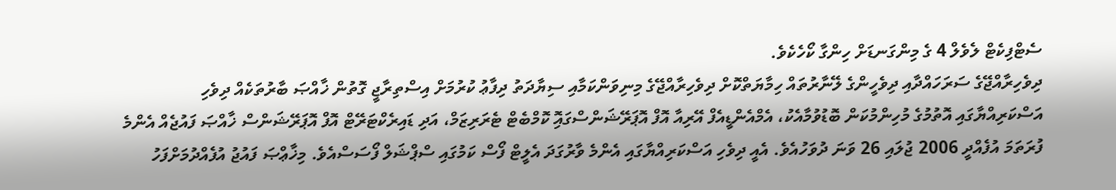ސެޓްފިކެޓް ލެވެލް 4 ގެ މިންގަނޑަށް ހިންގާ ކޯހެކެވެ.
ދިވެހިރާއްޖޭގެ ސަރަހައްދާއި ދިވެހީންގެ ލޭނާރުތައް ހިމާޔަތްކޮށް ދިވެހިރާއްޖޭގެ މިނިވަންކަމާއި ސިޔާދަތު ދިފާޢު ކުރުމަށް އިސްތިރާޖީ ގޮތުން ޚާއްޞަ ބާރުތަކެއް ދިވެހި އަސްކަރިއްޔާގައި އޮތުމުގެ މުހިންމުކަން ބޮޑުވުމާއެކު، އެމްއެންޑީއެފް އޭރިއާ އޮފް އޮޕަރޭޝަންސްގައޮި ކޮމްބެޓް ޓެރަރިޒަމް، އަދި ޑައިރެކްޓަރޭޓް އޮފް އޮޕަރޭޝަންސް ޚާއްޞަ ފައުޖެއް އެންމެ ފުރަތަމަ އުފެއްދީ 2006 ޖުލައި 26 ވަނަ ދުވަހުއެވެ. އެއީ ދިވެހި އަސްކަރިއްޔާގައި އެންމެ ވާރުގަދަ އެލީޓް ފޯސް ކަމުގައި ސްޕްޝަލް ފޯސަސްއެވެ. މިޚާޢްޞަ ފައުޖު އުފެއްދުމަށްފަހު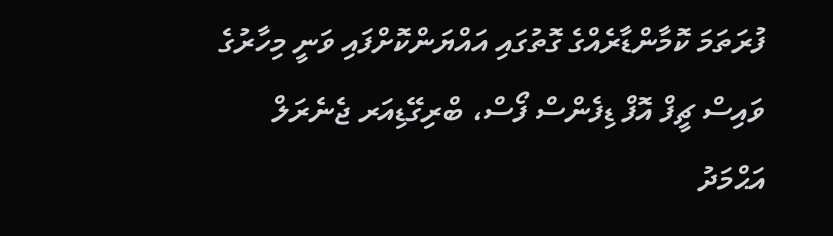ފުރަތަމަ ކޮމާންޑާރެއްގެ ގޮތުގައި އައްޔަންކޮށްފައި ވަނީ މިހާރުގެ ވައިސް ޗީފް އޮފް ޑިފެންސް ފޯސް، ބްރިގޭޑިއަރ ޖެނެރަލް އަޙްމަދު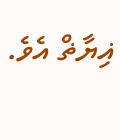ޣިޔާޡް އެވެ.